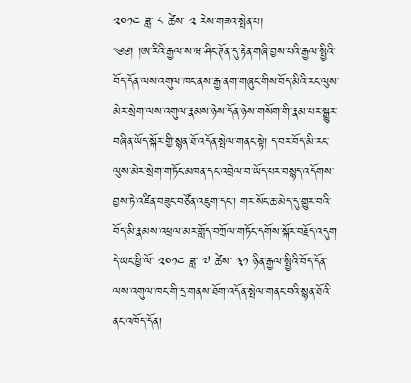༢༠༡༤ ཟླ་ ༨ ཚེས་ ༢ རེས་གཟའ་སྤེན་པ།
༄༅། །ཨ་རིའི་རྒྱལ་ས་ཝ་ཤིང་ཊོན་དུ་རྟེན་གཞི་བྱས་པའི་རྒྱལ་སྤྱིའི་བོད་དོན་ལས་འགུལ་ཁང་ནས་རྒྱ་ནག་གཞུང་གིས་བོད་མིའི་རང་ལུས་མེར་སྲེག་ལས་འགུལ་རྣམས་ཉེས་དོན་ཉེས་གསོག་གི་རྣམ་པར་སྒྱུར་བཞིན་ཡོད་སྐོར་གྱི་སྙན་ཐོ་འདོན་སྤེལ་གནང་སྟེ། ད་བར་བོད་མི་རང་ལུས་མེར་སྲེག་གཏོང་མཁན་དང་འབྲེལ་བ་ཡོད་པར་བསྙད་འདོགས་བྱས་ཏེ་འཛིན་བཟུང་བཙོན་འཇུག་དང་། གར་སོང་ཆ་མེད་དུ་གྱུར་བའི་བོད་མི་རྣམས་འཕྲལ་མར་གློད་བཀྲོལ་གཏོང་དགོས་སྐོར་བརྗོད་འདུག
དེ་ཡང་ཕྱི་ལོ་ ༢༠༡༤ ཟླ་ ༧ ཚེས་ ༣༡ ཉིན་རྒྱལ་སྤྱིའི་བོད་དོན་ལས་འགུལ་ཁང་གི་དྲ་གནས་ཐོག་འདོན་སྤེལ་གནང་བའི་སྙན་ཐོའི་ནང་འཁོད་དོན།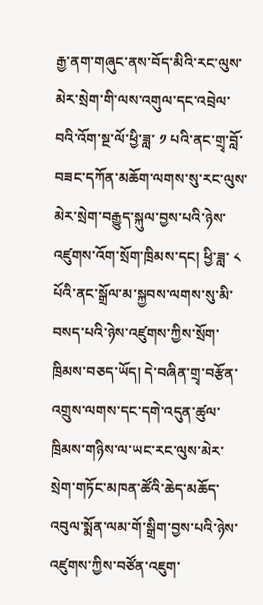རྒྱ་ནག་གཞུང་ནས་བོད་མིའི་རང་ལུས་མེར་སྲེག་གི་ལས་འགུལ་དང་འབྲེལ་བའི་འོག་སྔ་ལོ་ཕྱི་ཟླ་ ༡ པའི་ནང་གྲྭ་བློ་བཟང་དཀོན་མཆོག་ལགས་སུ་རང་ལུས་མེར་སྲེག་བརྒྱུད་སྐུལ་བྱས་པའི་ཉེས་འཛུགས་འོག་སྲོག་ཁྲིམས་དང། ཕྱི་ཟླ་ ༨ པོའི་ནང་སྒྲོལ་མ་སྐྱབས་ལགས་སུ་མི་བསད་པའི་ཉེས་འཛུགས་ཀྱིས་སྲོག་ཁྲིམས་བཅད་ཡོད། དེ་བཞིན་གྲྭ་བརྩོན་འགྲུས་ལགས་དང་དགེ་འདུན་ཚུལ་ཁྲིམས་གཉིས་ལ་ཡང་རང་ལུས་མེར་སྲེག་གཏོང་མཁན་ཚོའི་ཆེད་མཆོད་འབུལ་སྨོན་ལམ་གོ་སྒྲིག་བྱས་པའི་ཉེས་འཛུགས་ཀྱིས་བཙོན་འཇུག་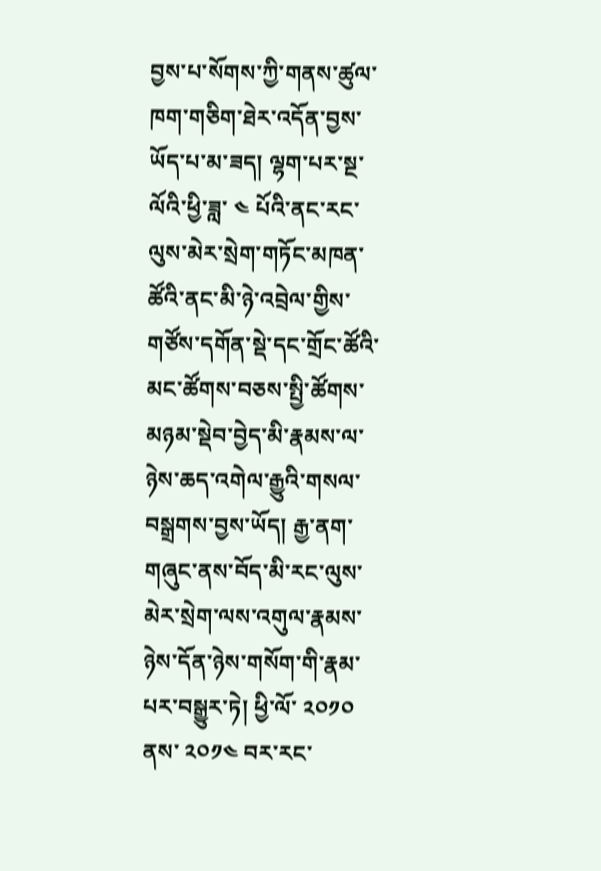བྱས་པ་སོགས་ཀྱི་གནས་ཚུལ་ཁག་གཅིག་ཐེར་འདོན་བྱས་ཡོད་པ་མ་ཟད། ལྷག་པར་སྔ་ལོའི་ཕྱི་ཟླ་ ༤ པོའི་ནང་རང་ལུས་མེར་སྲེག་གཏོང་མཁན་ཚོའི་ནང་མི་ཉེ་འབྲེལ་གྱིས་གཙོས་དགོན་སྡེ་དང་གྲོང་ཚོའི་མང་ཚོགས་བཅས་སྤྱི་ཚོགས་མཉམ་སྡེབ་བྱེད་མི་རྣམས་ལ་ཉེས་ཆད་འགེལ་རྒྱུའི་གསལ་བསྒྲགས་བྱས་ཡོད། རྒྱ་ནག་གཞུང་ནས་བོད་མི་རང་ལུས་མེར་སྲེག་ལས་འགུལ་རྣམས་ཉེས་དོན་ཉེས་གསོག་གི་རྣམ་པར་བསྒྱུར་ཏེ། ཕྱི་ལོ་ ༢༠༡༠ ནས་ ༢༠༡༤ བར་རང་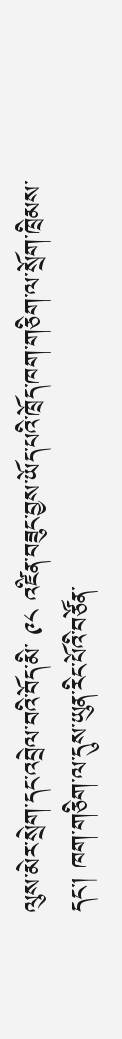ལུས་མེར་སྲེག་དང་འབྲེལ་བའི་བོད་མི་ ༩༨ འཛིན་བཟུང་བྱས་ཡོད་པའི་ཁྲོད་ཁག་གཅིག་ལ་སྲོག་ཁྲིམས་དང་། ཁག་གཅིག་ལ་དུས་ཡུན་རིང་པོའི་བཙོན་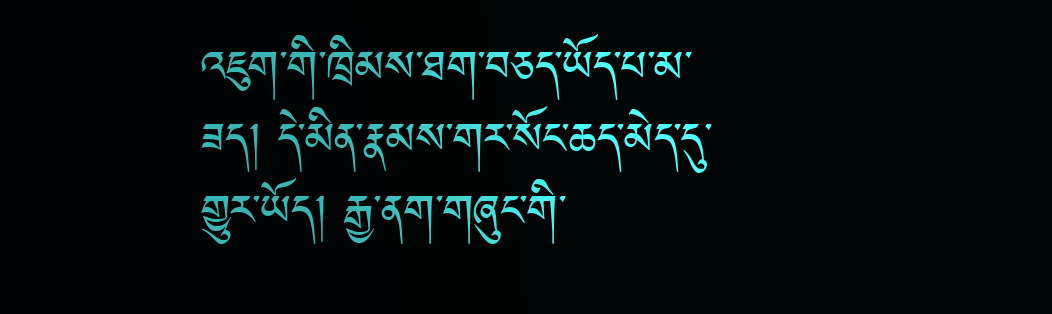འཇུག་གི་ཁྲིམས་ཐག་བཅད་ཡོད་པ་མ་ཟད། དེ་མིན་རྣམས་གར་སོང་ཆད་མེད་དུ་གྱུར་ཡོད། རྒྱ་ནག་གཞུང་གི་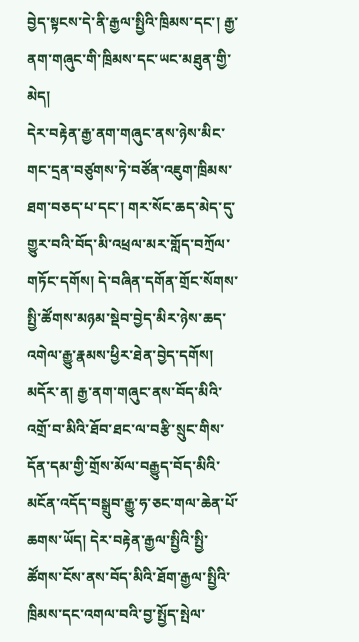བྱེད་སྟངས་དེ་ནི་རྒྱལ་སྤྱིའི་ཁྲིམས་དང་། རྒྱ་ནག་གཞུང་གི་ཁྲིམས་དང་ཡང་མཐུན་གྱི་མེད།
དེར་བརྟེན་རྒྱ་ནག་གཞུང་ནས་ཉེས་མིང་གང་དྲན་བཙུགས་ཏེ་བཙོན་འཇུག་ཁྲིམས་ཐག་བཅད་པ་དང་། གར་སོང་ཆད་མེད་དུ་གྱུར་བའི་བོད་མི་འཕྲལ་མར་གློད་བཀྲོལ་གཏོང་དགོས། དེ་བཞིན་དགོན་གྲོང་སོགས་སྤྱི་ཚོགས་མཉམ་སྡེབ་བྱེད་མིར་ཉེས་ཆད་འགེལ་རྒྱུ་རྣམས་ཕྱིར་ཐེན་བྱེད་དགོས། མདོར་ན། རྒྱ་ནག་གཞུང་ནས་བོད་མིའི་འགྲོ་བ་མིའི་ཐོབ་ཐང་ལ་བརྩི་སྲུང་གིས་དོན་དམ་གྱི་གྲོས་མོལ་བརྒྱུད་བོད་མིའི་མངོན་འདོད་བསྒྲུབ་རྒྱུ་ཧ་ཅང་གལ་ཆེན་པོ་ཆགས་ཡོད། དེར་བརྟེན་རྒྱལ་སྤྱིའི་སྤྱི་ཚོགས་ངོས་ནས་བོད་མིའི་ཐོག་རྒྱལ་སྤྱིའི་ཁྲིམས་དང་འགལ་བའི་བྱ་སྤྱོད་སྤེལ་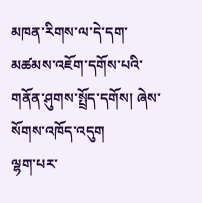མཁན་རིགས་ལ་དེ་དག་མཚམས་འཇོག་དགོས་པའི་གནོན་ཤུགས་སྤྲོད་དགོས། ཞེས་སོགས་འཁོད་འདུག
ལྷག་པར་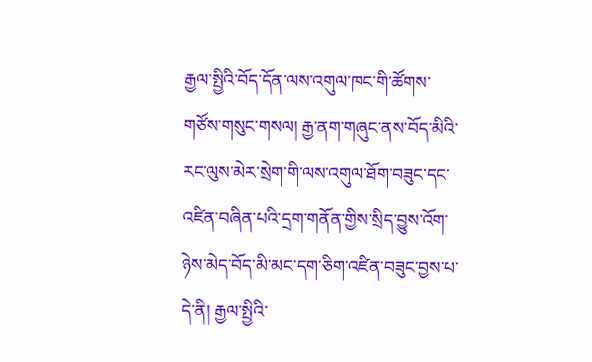རྒྱལ་སྤྱིའི་བོད་དོན་ལས་འགུལ་ཁང་གི་ཚོགས་གཙོས་གསུང་གསལ། རྒྱ་ནག་གཞུང་ནས་བོད་མིའི་རང་ལུས་མེར་སྲེག་གི་ལས་འགུལ་ཐོག་བཟུང་དང་འཛིན་བཞིན་པའི་དྲག་གནོན་གྱིས་སྲིད་བྱུས་འོག་ཉེས་མེད་བོད་མི་མང་དག་ཅིག་འཛིན་བཟུང་བྱས་པ་དེ་ནི། རྒྱལ་སྤྱིའི་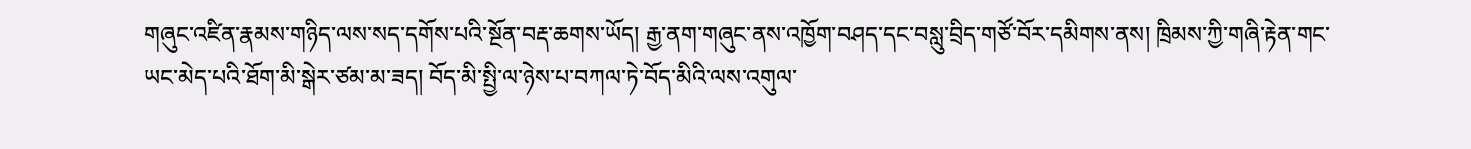གཞུང་འཛིན་རྣམས་གཉིད་ལས་སད་དགོས་པའི་སྔོན་བརྡ་ཆགས་ཡོད། རྒྱ་ནག་གཞུང་ནས་འཁྱོག་བཤད་དང་བསླུ་བྲིད་གཙོ་བོར་དམིགས་ནས། ཁྲིམས་ཀྱི་གཞི་རྟེན་གང་ཡང་མེད་པའི་ཐོག་མི་སྒེར་ཙམ་མ་ཟད། བོད་མི་སྤྱི་ལ་ཉེས་པ་བཀལ་ཏེ་བོད་མིའི་ལས་འགུལ་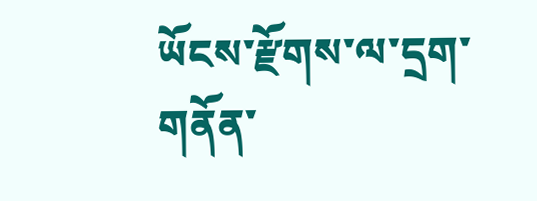ཡོངས་རྫོགས་ལ་དྲག་གནོན་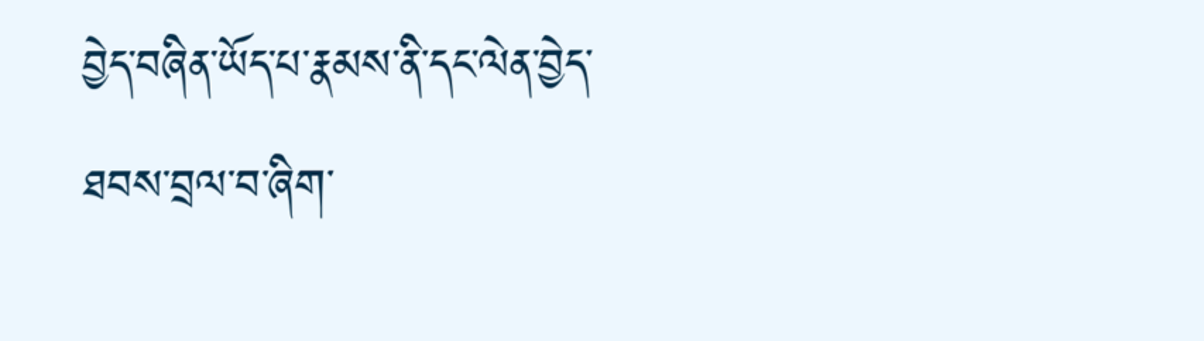བྱེད་བཞིན་ཡོད་པ་རྣམས་ནི་དང་ལེན་བྱེད་ཐབས་བྲལ་བ་ཞིག་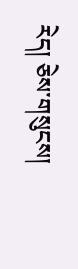རེད། ཅེས་གསུངས།